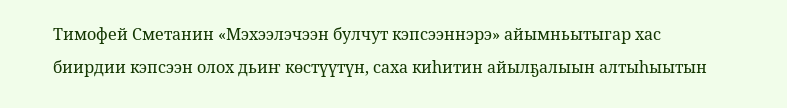Тимофей Сметанин «Мэхээлэчээн булчут кэпсээннэрэ» айымньытыгар хас биирдии кэпсээн олох дьиҥ көстүүтүн, саха киһитин айылҕалыын алтыһыытын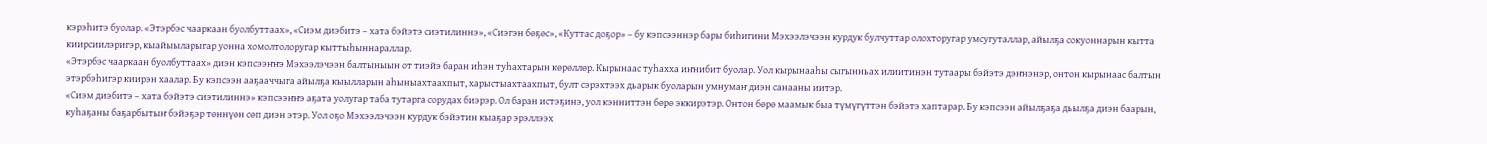кэрэһитэ буолар. «Этэрбэс чааркаан буолбуттаах», «Сиэм диэбитэ – хата бэйэтэ сиэтилиннэ», «Сиэгэн бөҕөс», «Куттас доҕор» – бу кэпсээннэр бары биһигини Мэхээлэчээн курдук булчуттар олохторугар умсугуталлар, айылҕа сокуоннарын кытта киирсиилэригэр, кыайыыларыгар уонна хомолтолоругар кыттыһыннараллар.
«Этэрбэс чааркаан буолбуттаах» диэн кэпсээҥҥэ Мэхээлэчээн балтыныын от тиэйэ баран иһэн туһахтарын көрөллөр. Кырынаас туһахха иҥнибит буолар. Уол кырынааһы сыгынньах илиитинэн тутаары бэйэтэ дэҥнэнэр, онтон кырынаас балтын этэрбэһигэр киирэн хаалар. Бу кэпсээн ааҕааччыга айылҕа кыылларын аһыныахтаахпыт, харыстыахтаахпыт, булт сэрэхтээх дьарык буоларын умнумаҥ диэн санааны иитэр.
«Сиэм диэбитэ – хата бэйэтэ сиэтилиннэ» кэпсээҥҥэ аҕата уолугар таба тутарга сорудах биэрэр. Ол баран истэҕинэ, уол кэнниттэн бөрө эккирэтэр. Онтон бөрө маамык быа түмүгүттэн бэйэтэ хаптарар. Бу кэпсээн айылҕаҕа дьылҕа диэн баарын, куһаҕаны баҕарбытыҥ бэйэҕэр төннүөн сөп диэн этэр. Уол оҕо Мэхээлэчээн курдук бэйэтин кыаҕар эрэллээх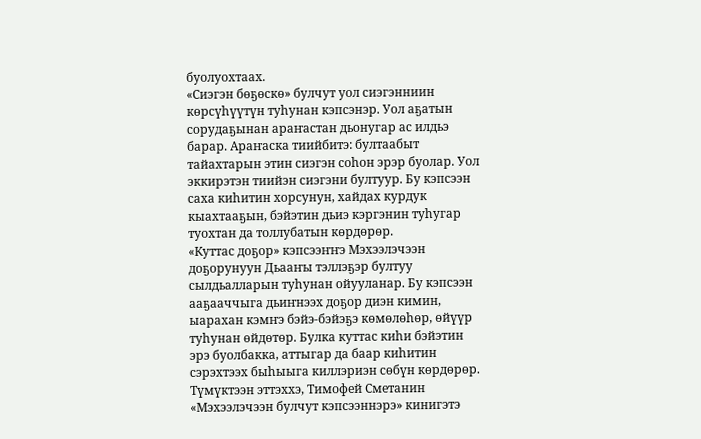буолуохтаах.
«Сиэгэн бөҕөскө» булчут уол сиэгэнниин көрсүһүүтүн туһунан кэпсэнэр. Уол аҕатын сорудаҕынан араҥастан дьонугар ас илдьэ барар. Араҥаска тиийбитэ: бултаабыт тайахтарын этин сиэгэн соһон эрэр буолар. Уол эккирэтэн тиийэн сиэгэни бултуур. Бу кэпсээн саха киһитин хорсунун, хайдах курдук кыахтааҕын, бэйэтин дьиэ кэргэнин туһугар туохтан да толлубатын көрдөрөр.
«Куттас доҕор» кэпсээҥҥэ Мэхээлэчээн доҕорунуун Дьааҥы тэллэҕэр бултуу сылдьалларын туһунан ойууланар. Бу кэпсээн ааҕааччыга дьиҥнээх доҕор диэн кимин, ыарахан кэмҥэ бэйэ-бэйэҕэ көмөлөһөр, өйүүр туһунан өйдөтөр. Булка куттас киһи бэйэтин эрэ буолбакка, аттыгар да баар киһитин сэрэхтээх быһыыга киллэриэн сөбүн көрдөрөр.
Түмүктээн эттэххэ, Тимофей Сметанин «Мэхээлэчээн булчут кэпсээннэрэ» кинигэтэ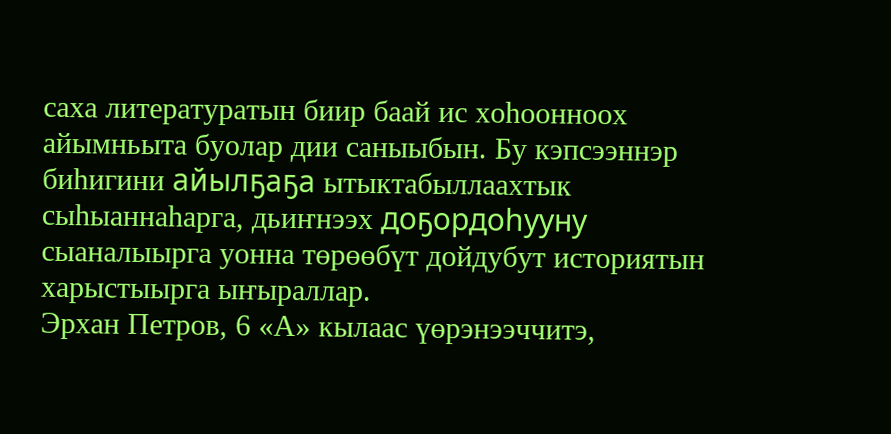саха литературатын биир баай ис хоһоонноох айымньыта буолар дии саныыбын. Бу кэпсээннэр биһигини айылҕаҕа ытыктабыллаахтык сыһыаннаһарга, дьиҥнээх доҕордоһууну сыаналыырга уонна төрөөбүт дойдубут историятын харыстыырга ыҥыраллар.
Эрхан Петров, 6 «А» кылаас үөрэнээччитэ,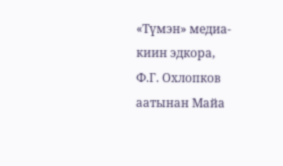«Түмэн» медиа-киин эдкора,
Ф.Г. Охлопков аатынан Майа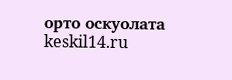орто оскуолата
keskil14.ru